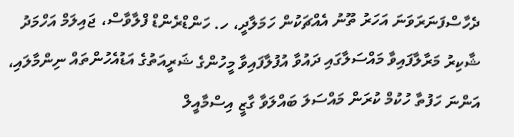ދެހާސްފަނަރަވަނަ އަހަރު ތޫނު އެއްޗަކުން ހަމަލާދީ، ހ. ހަންޑްރެންޑް ފްލާވާސް، ޖައިލަމް އަހްމަދު ޝާކިރު މަރާލާފައިވާ މައްސަލާގައި ދައުވާ އުފުލާފައިވާ މީހުންގެ ޝަރީއަތުގެ އަޑުއެހުންތައް ނިންމާލައި، އަންނަ ހަފުތާ ހުކުމް ކުރަން މައްސަލަ ބައްލަވާ ގާޒީ އިސްމާއީލް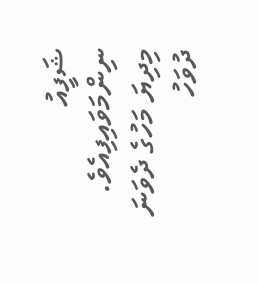ޝަފީއު ނިންމަވައިފިއެވެ.
މިދިޔަ މަހުގެ ދެވަނަ ދުވަހު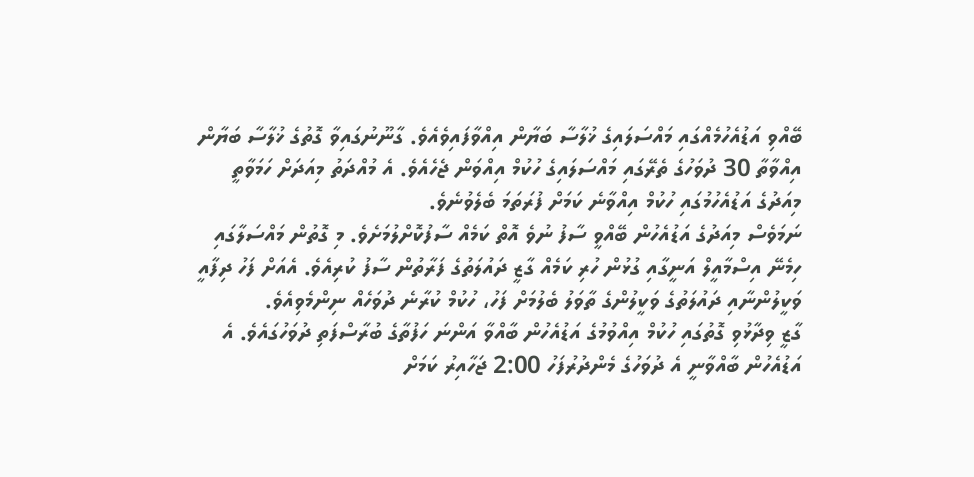ބޭއްވި އަޑުއެހުމެއްގައި މައްސަލައިގެ ޚުލާސާ ބަޔާން އިއްވާފައިވެއެވެ. ގާނޫނުގައިވާ ގޮތުގެ ޚުލާސާ ބަޔާން އިއްވާތާ 30 ދުވަހުގެ ތެރޭގައި މައްސަލައިގެ ހުކުމް އިއްވަން ޖެހެއެވެ. އެ މުއްދަތު މިއަދަށް ހަމަވާތީ މިއަދުގެ އަޑުއެހުމުގައި ހުކުމް އިއްވާނެ ކަމަށް ފުރަތަމަ ބެލެވުނެވެ.
ނަމަވެސް މިއަދުގެ އަޑުއެހުން ބޭއްވީ ސާފު ނުވެ އޮތް ކަމެއް ސާފުކޮށްލުމަށެވެ. މި ގޮތުން މައްސަލާގައި ހިމެނޭ އިސްމާއީލް އަނީގާއި ގުޅުން ހުރި ކަމެއް ގާޒީ ދައުލަތުގެ ފަރާތުން ސާފު ކުރިއެވެ. އެއަށް ފަހު ދިފާއީ ވަކީލުންނާއި ދައުލަތުގެ ވަކީލުންގެ ތާވަލު ބެލުމަށް ފަހު، ހުކުމް ކުރާނެ ދުވަހެއް ނިންމެވިއެވެ.
ގާޒީ ވިދާޅުވި ގޮތުގައި ހުކުމް އިއްވުމުގެ އަޑުއެހުން ބާއްވާ އަންނަ ހަފުތާގެ ބުރާސްފަތި ދުވަހުގައެވެ. އެ އަޑުއެހުން ބާއްވާނީ އެ ދުވަހުގެ މެންދުރުފަހު 2:00 ޖަހާއިރު ކަމަށް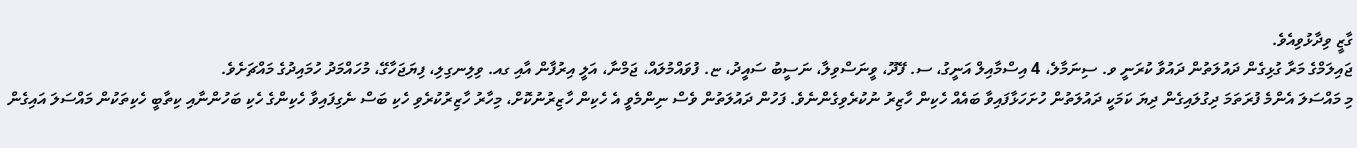ގާޒީ ވިދާޅުވިއެވެ.
ޖައިލަމްގެ މަރާ ގުޅިގެން ދައުލަތުން ދައުވާ ކުރަނީ ވ. ސިނަމާލެ، 4 އިސްމާއިލް އަނީގު، ސ. ފޭދޫ، ވީނަސްވިލާ، ނަސީބު ސައީދު، ޏ. ފުވައްމުލައް، ޖަމްނާ، އަލީ އިރުފާން އާއި ގއ. ވިލިނގިލި، ފިޔަޖަހާގޭ، މުހައްމަދު ހުމައިދުގެ މައްޗަށެވެ.
މި މައްސަލަ އެންމެ ފުރަތަމަ ދިގުލައިގެން ދިޔަ ކަމަކީ ދައުލަތުން ހުށަހަޅާފައިވާ ބައެއް ހެކިން ހާޒިރު ނުކުރެވިގެންނެވެ. ފަހުން ދައުލަތުން ވެސް ނިންމެވީ އެ ހެކިން ހާޒިރުނުކޮށް، މިހާރު ހާޒިރުކުރެވި ހެކި ބަސް ނެގިފައިވާ ހެކިންގެ ހެކި ބަހުންނާއި ކިތާބީ ހެކިތަކުން މައްސަލަ އައިގެން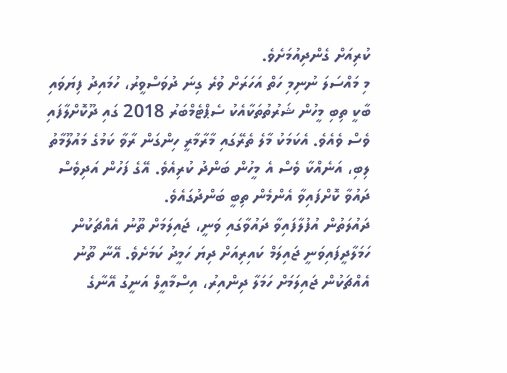ކުރިއަށް ގެންދިއުމަށެވެ.
މި މައްސަލަ ނުނިމި ހަތް އަހަރަށް ވުރެ ގިނަ ދުވަސްވީރު، ހުމައިދު ފިޔަވައި ބާކީ ތިބި މީހުން ޝަރުތުތަކާއެކު ސެޕްޓެމްބަރު 2018 ގައި ދޫކޮށްލާފައި ވެސް ވެއެވެ. އެކަމަކު މާލެ ތެރޭގައި މާރާމާރީ ހިންގަން ރާވާ ކަމުގެ މައުލޫމާތު ލިބި، އަނެއްކާ ވެސް އެ މީހުން ބަންދު ކުރިއެވެ. އޭގެ ފަހުން އަދިވެސް ދައުވާ ކޮށްފައިވާ އެންމެން ތިބީ ބަންދުގައެވެ.
ދައުލަތުން އުފުލާފައިވާ ދައުވާގައި ވަނީ، ޖައިލަމަށް ތޫނު އެއްޗަކުން ހަމަލާދީފައިވަނީ ޖައިލަމް ކައިރިއަށް ދިޔަ ހަމީދު ކަމަށެވެ. އޭނާ ތޫނު އެއްޗަކުން ޖައިލަމަށް ހަމަލާ ދިންއިރު، އިސްމާއީލް އަނީގު އޭނާގެ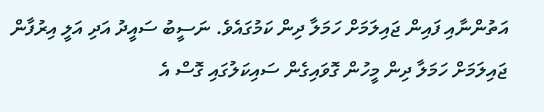އަތުންނާއި ފައިން ޖައިލަމަށް ހަމަލާ ދިން ކަމުގައެވެ. ނަސީބު ސައީދު އަދި އަލީ އިރުފާން ޖައިލަމަށް ހަމަލާ ދިން މީހުން ގޮވައިގެން ސައިކަލުގައި ގޮސް އެ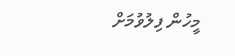މީހުން ފިލުވުމަށް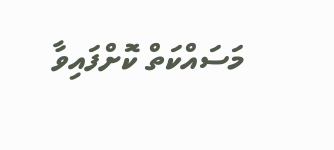މަސައްކަތް ކޮށްފައިވާ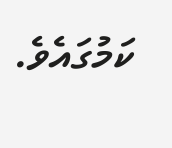ކަމުގައެވެ.